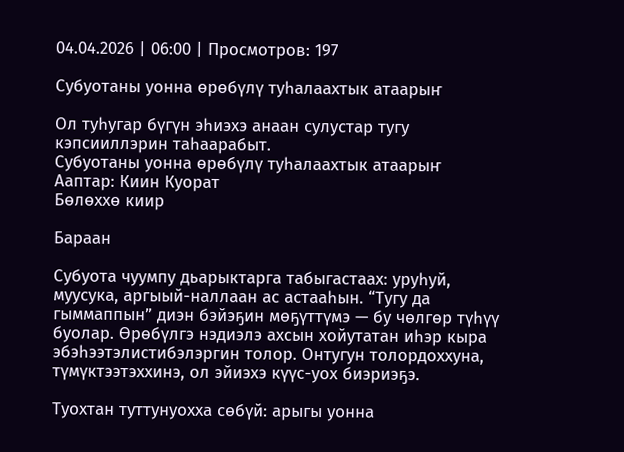04.04.2026 | 06:00 | Просмотров: 197

Субуотаны уонна өрөбүлү туһалаахтык атаарыҥ

Ол туһугар бүгүн эһиэхэ анаан сулустар тугу кэпсииллэрин таһаарабыт.
Субуотаны уонна өрөбүлү туһалаахтык атаарыҥ
Ааптар: Киин Куорат
Бөлөххө киир

Бараан

Субуота чуумпу дьарыктарга табыгастаах: уруһуй, муусука, аргыый-наллаан ас астааһын. “Тугу да гыммаппын” диэн бэйэҕин мөҕүттүмэ — бу чөлгөр түһүү буолар. Өрөбүлгэ нэдиэлэ ахсын хойутатан иһэр кыра эбэһээтэлистибэлэргин толор. Онтугун толордоххуна, түмүктээтэххинэ, ол эйиэхэ күүс-уох биэриэҕэ.

Туохтан туттунуохха сөбүй: арыгы уонна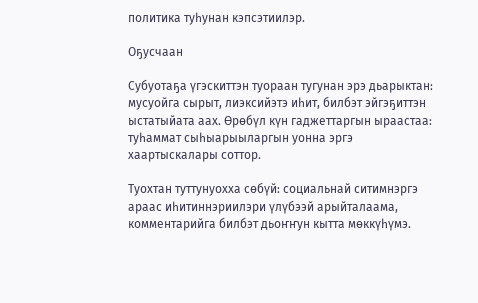политика туһунан кэпсэтиилэр.

Оҕусчаан

Субуотаҕа үгэскиттэн туораан тугунан эрэ дьарыктан: мусуойга сырыт, лиэксийэтэ иһит, билбэт эйгэҕиттэн ыстатыйата аах. Өрөбүл күн гаджеттаргын ыраастаа: туһаммат сыһыарыыларгын уонна эргэ хаартыскалары соттор.

Туохтан туттунуохха сөбүй: социальнай ситимнэргэ араас иһитиннэриилэри үлүбээй арыйталаама, комментарийга билбэт дьоҥҥун кытта мөккүһүмэ.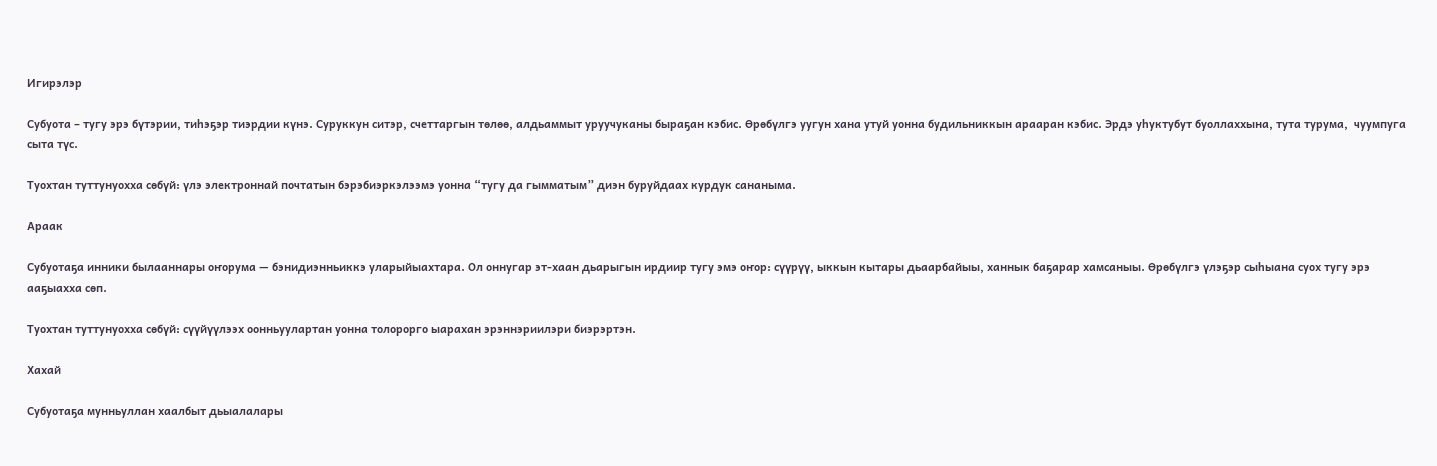Игирэлэр

Субуота – тугу эрэ бүтэрии, тиһэҕэр тиэрдии күнэ. Суруккун ситэр, счеттаргын төлөө, алдьаммыт уруучуканы быраҕан кэбис. Өрөбүлгэ уугун хана утуй уонна будильниккын арааран кэбис. Эрдэ уһуктубут буоллаххына, тута турума,  чуумпуга сыта түс.

Туохтан туттунуохха сөбүй: үлэ электроннай почтатын бэрэбиэркэлээмэ уонна “тугу да гымматым” диэн буруйдаах курдук сананыма.

Араак

Субуотаҕа инники былааннары оҥорума — бэнидиэнньиккэ уларыйыахтара. Ол оннугар эт-хаан дьарыгын ирдиир тугу эмэ оҥор: сүүрүү, ыккын кытары дьаарбайыы, ханнык баҕарар хамсаныы. Өрөбүлгэ үлэҕэр сыһыана суох тугу эрэ ааҕыахха сөп.

Туохтан туттунуохха сөбүй: сүүйүүлээх оонньуулартан уонна толорорго ыарахан эрэннэриилэри биэрэртэн.

Хахай

Субуотаҕа мунньуллан хаалбыт дьыалалары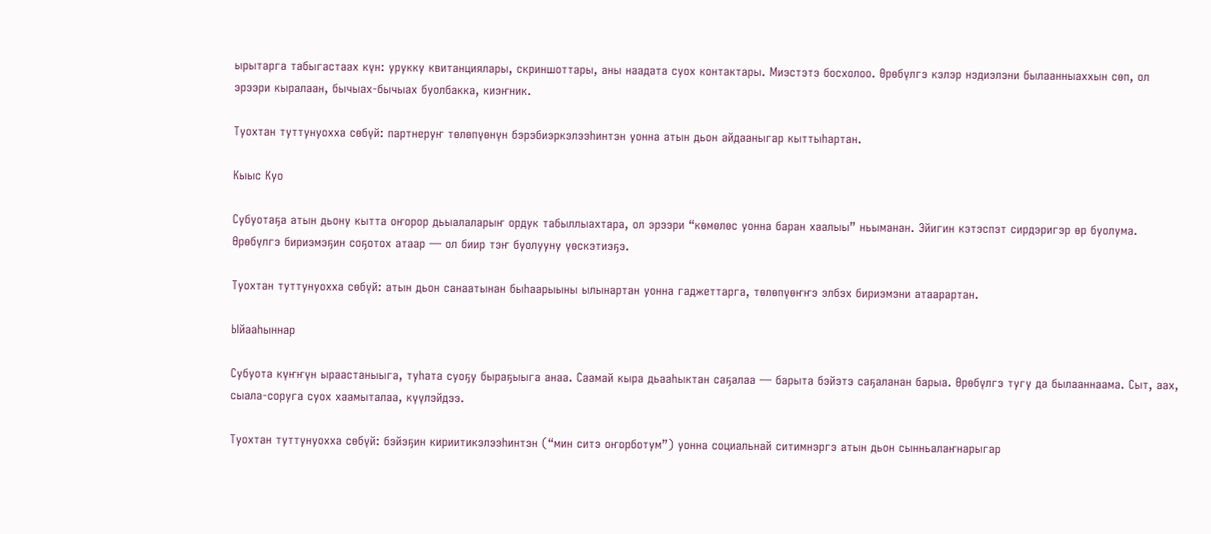ырытарга табыгастаах күн: урукку квитанциялары, скриншоттары, аны наадата суох контактары. Миэстэтэ босхолоо. Өрөбүлгэ кэлэр нэдиэлэни былаанныаххын сөп, ол эрээри кыралаан, бычыах-бычыах буолбакка, киэҥник.

Туохтан туттунуохха сөбүй: партнеруҥ төлөпүөнүн бэрэбиэркэлээһинтэн уонна атын дьон айдааныгар кыттыһартан.

Кыыс Куо

Субуотаҕа атын дьону кытта оҥорор дьыалаларыҥ ордук табыллыахтара, ол эрээри “көмөлөс уонна баран хаалыы” ньыманан. Эйигин кэтэспэт сирдэригэр өр буолума. Өрөбүлгэ бириэмэҕин соҕотох атаар — ол биир тэҥ буолууну үөскэтиэҕэ.

Туохтан туттунуохха сөбүй: атын дьон санаатынан быһаарыыны ылынартан уонна гаджеттарга, төлөпүөҥҥэ элбэх бириэмэни атаарартан.

Ыйааһыннар

Субуота күҥҥүн ыраастаныыга, туһата суоҕу быраҕыыга анаа. Саамай кыра дьааһыктан саҕалаа — барыта бэйэтэ саҕаланан барыа. Өрөбүлгэ тугу да былааннаама. Сыт, аах, сыала-соруга суох хаамыталаа, күүлэйдээ.

Туохтан туттунуохха сөбүй: бэйэҕин кириитикэлээһинтэн (“мин ситэ оҥорботум”) уонна социальнай ситимнэргэ атын дьон сынньалаҥнарыгар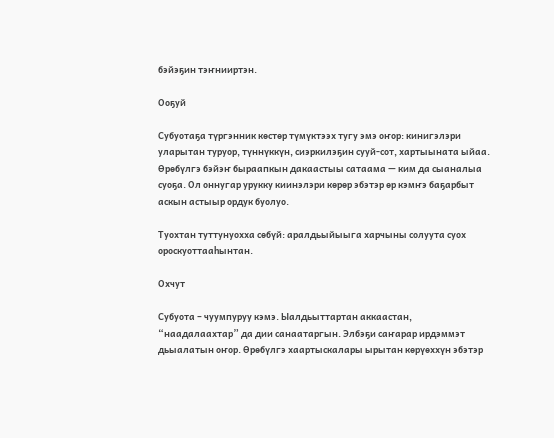бэйэҕин тэҥнииртэн.

Ооҕуй

Субуотаҕа түргэнник көстөр түмүктээх тугу эмэ оҥор: кинигэлэри уларытан туруор, түннүккүн, сиэркилэҕин сууй-сот, хартыыната ыйаа. Өрөбүлгэ бэйэҥ быраапкын дакаастыы сатаама — ким да сыаналыа суоҕа. Ол оннугар урукку киинэлэри көрөр эбэтэр өр кэмҥэ баҕарбыт аскын астыыр ордук буолуо.

Туохтан туттунуохха сөбүй: аралдьыйыыга харчыны солуута суох ороскуоттааһынтан.

Охчут

Субуота – чуумпуруу кэмэ. Ыалдьыттартан аккаастан, “наадалаахтар” да дии санаатаргын. Элбэҕи саҥарар ирдэммэт дьыалатын оҥор. Өрөбүлгэ хаартыскалары ырытан көрүөххүн эбэтэр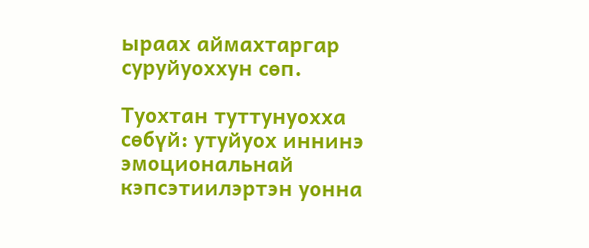ыраах аймахтаргар суруйуоххун сөп.

Туохтан туттунуохха сөбүй: утуйуох иннинэ эмоциональнай кэпсэтиилэртэн уонна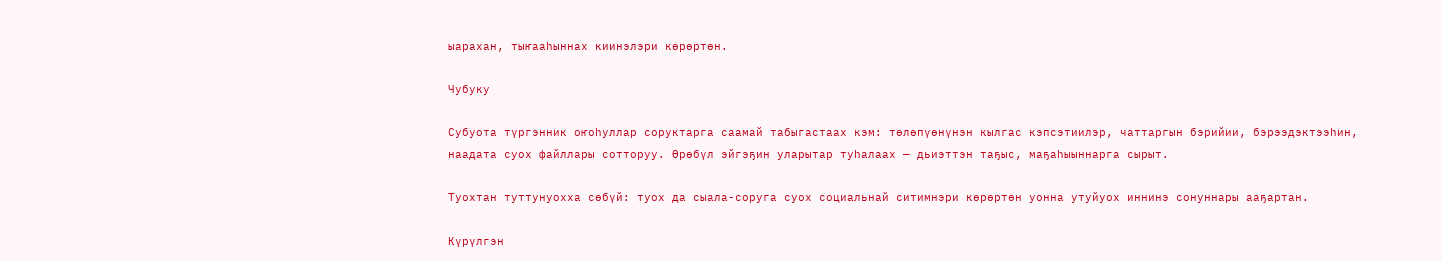ыарахан, тыҥааһыннах киинэлэри көрөртөн.

Чубуку

Субуота түргэнник оҥоһуллар соруктарга саамай табыгастаах кэм: төлөпүөнүнэн кылгас кэпсэтиилэр, чаттаргын бэрийии, бэрээдэктээһин, наадата суох файллары сотторуу. Өрөбүл эйгэҕин уларытар туһалаах — дьиэттэн таҕыс, маҕаһыыннарга сырыт.

Туохтан туттунуохха сөбүй: туох да сыала-соруга суох социальнай ситимнэри көрөртөн уонна утуйуох иннинэ сонуннары ааҕартан.

Күрүлгэн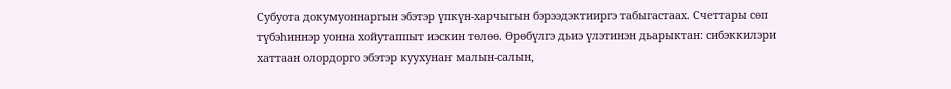Субуота докумуоннаргын эбэтэр үпкүн-харчыгын бэрээдэктииргэ табыгастаах. Счеттары сөп түбэһиннэр уонна хойутаппыт иэскин төлөө. Өрөбүлгэ дьиэ үлэтинэн дьарыктан: сибэккилэри хаттаан олордорго эбэтэр куухунаҥ малын-салын,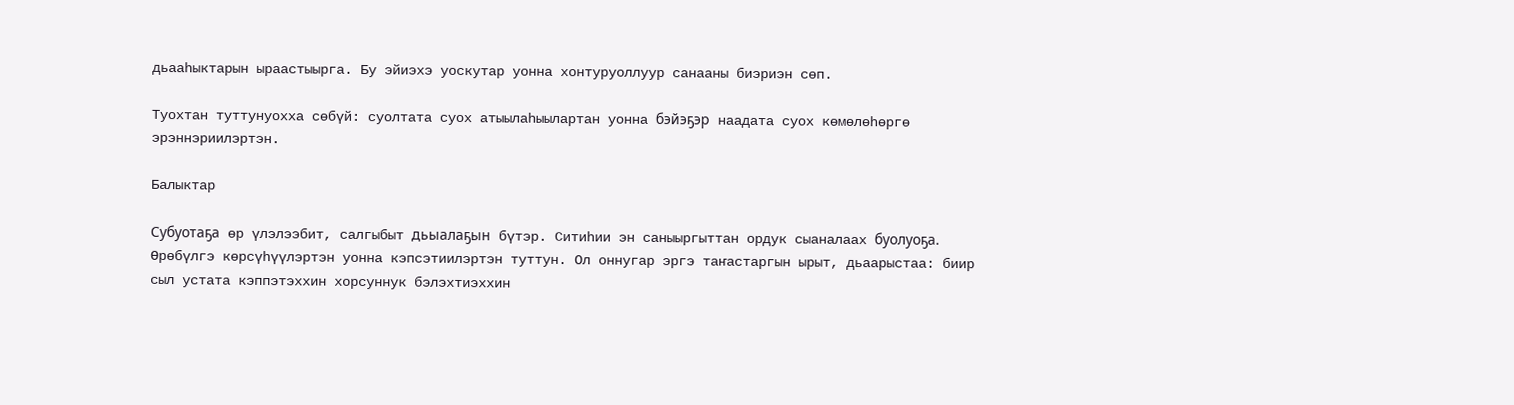дьааһыктарын ыраастыырга. Бу эйиэхэ уоскутар уонна хонтуруоллуур санааны биэриэн сөп.

Туохтан туттунуохха сөбүй: суолтата суох атыылаһыылартан уонна бэйэҕэр наадата суох көмөлөһөргө эрэннэриилэртэн.

Балыктар

Субуотаҕа өр үлэлээбит, салгыбыт дьыалаҕын бүтэр. Ситиһии эн саныыргыттан ордук сыаналаах буолуоҕа. Өрөбүлгэ көрсүһүүлэртэн уонна кэпсэтиилэртэн туттун. Ол оннугар эргэ таҥастаргын ырыт, дьаарыстаа: биир сыл устата кэппэтэххин хорсуннук бэлэхтиэххин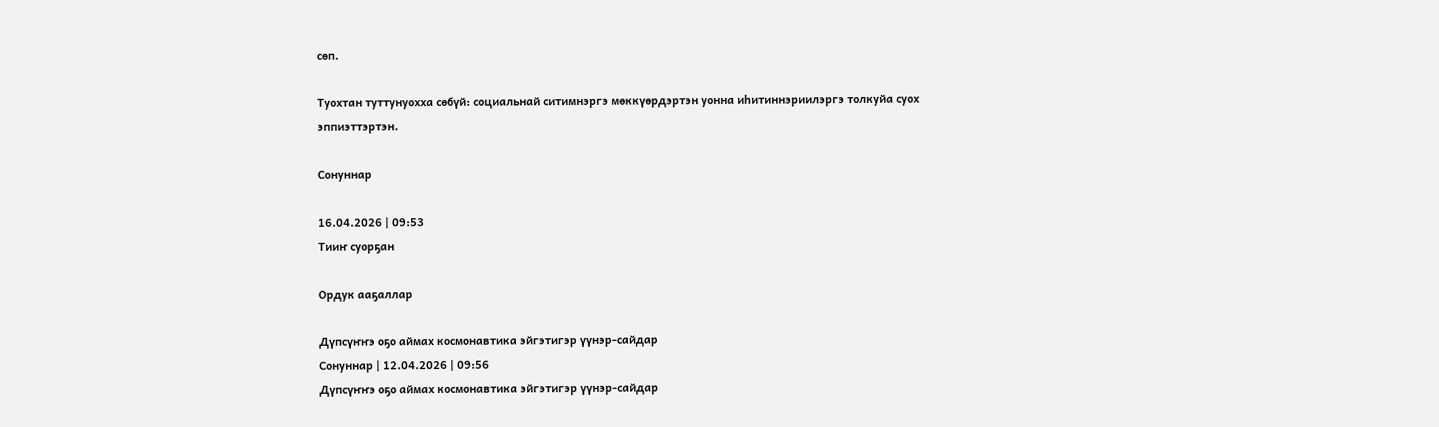сөп.

Туохтан туттунуохха сөбүй: социальнай ситимнэргэ мөккүөрдэртэн уонна иһитиннэриилэргэ толкуйа суох эппиэттэртэн.

Сонуннар

16.04.2026 | 09:53
Тииҥ суорҕан

Ордук ааҕаллар

Дүпсүҥҥэ оҕо аймах космонавтика эйгэтигэр үүнэр-сайдар
Сонуннар | 12.04.2026 | 09:56
Дүпсүҥҥэ оҕо аймах космонавтика эйгэтигэр үүнэр-сайдар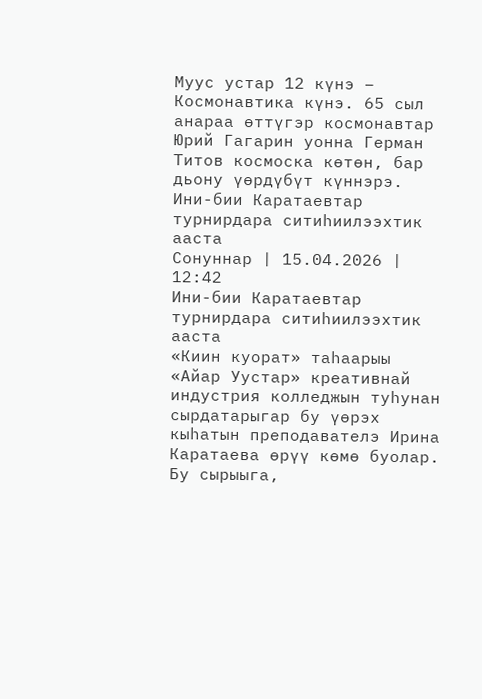Муус устар 12 күнэ – Космонавтика күнэ. 65 сыл анараа өттүгэр космонавтар Юрий Гагарин уонна Герман Титов космоска көтөн, бар дьону үөрдүбүт күннэрэ.
Ини-бии Каратаевтар турнирдара ситиһиилээхтик ааста
Сонуннар | 15.04.2026 | 12:42
Ини-бии Каратаевтар турнирдара ситиһиилээхтик ааста
«Киин куорат» таһаарыы «Айар Уустар» креативнай индустрия колледжын туһунан  сырдатарыгар бу үөрэх кыһатын преподавателэ Ирина Каратаева өрүү көмө буолар. Бу сырыыга,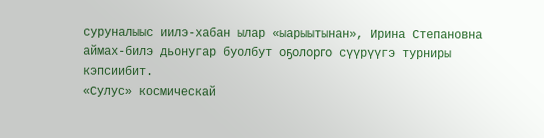суруналыыс иилэ-хабан ылар «ыарыытынан», Ирина Степановна аймах-билэ дьонугар буолбут оҕолорго сүүрүүгэ турниры кэпсиибит.
«Сулус» космическай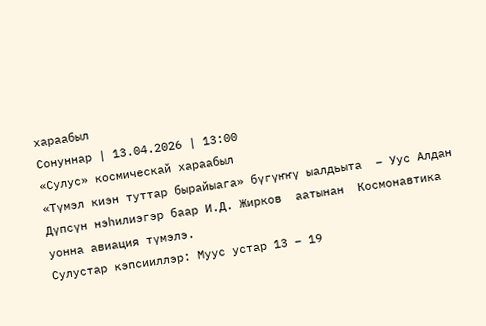хараабыл
Сонуннар | 13.04.2026 | 13:00
«Сулус» космическай хараабыл
«Түмэл киэн туттар бырайыага» бүгүҥҥү ыалдьыта  – Уус Алдан Дүпсүн нэһилиэгэр баар И.Д. Жирков  аатынан  Космонавтика уонна авиация түмэлэ.
Сулустар кэпсииллэр: Муус устар 13 – 19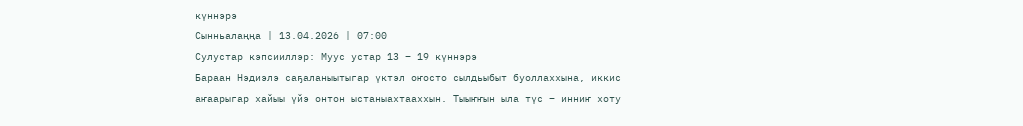күннэрэ
Сынньалаңңа | 13.04.2026 | 07:00
Сулустар кэпсииллэр: Муус устар 13 – 19 күннэрэ
Бараан Нэдиэлэ саҕаланыытыгар үктэл оҥосто сылдьыбыт буоллаххына, иккис аҥаарыгар хайыы үйэ онтон ыстаныахтааххын. Тыыҥҥын ыла түс – инниҥ хоту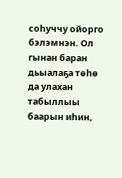соһуччу ойорго бэлэмнэн. Ол гынан баран дьыалаҕа төһө да улахан табыллыы баарын иһин,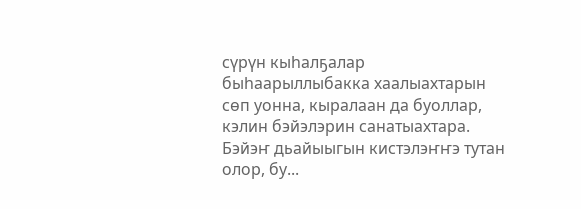сүрүн кыһалҕалар быһаарыллыбакка хаалыахтарын сөп уонна, кыралаан да буоллар, кэлин бэйэлэрин санатыахтара. Бэйэҥ дьайыыгын кистэлэҥҥэ тутан олор, бу...